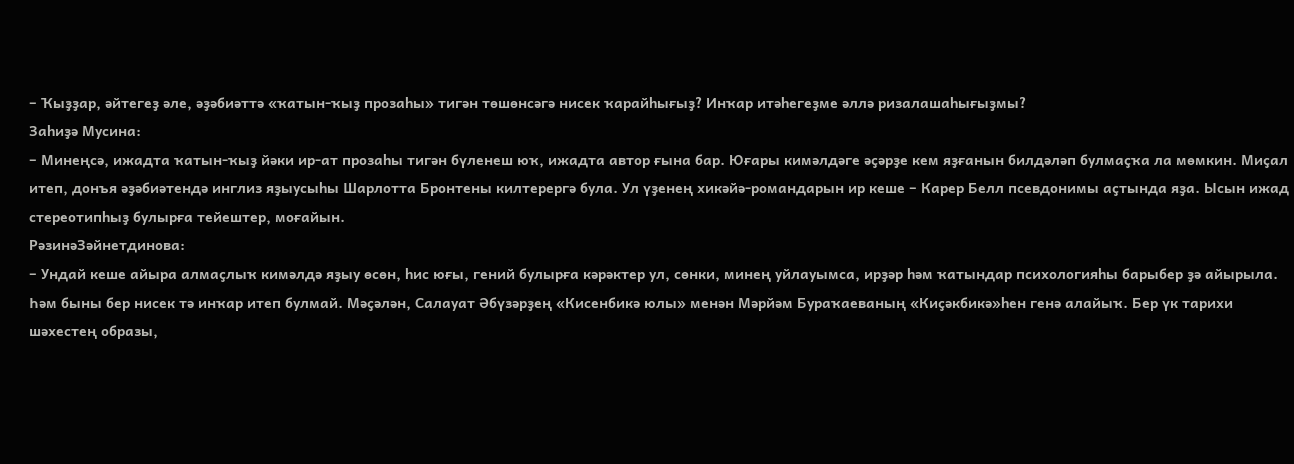– Ҡыҙҙар, әйтегеҙ әле, әҙәбиәттә «ҡатын-ҡыҙ прозаһы» тигән төшөнсәгә нисек ҡарайһығыҙ? Инҡар итәһегеҙме әллә ризалашаһығыҙмы?
Заһиҙә Мусина:
– Минеңсә, ижадта ҡатын-ҡыҙ йәки ир-ат прозаһы тигән бүленеш юҡ, ижадта автор ғына бар. Юғары кимәлдәге әҫәрҙе кем яҙғанын билдәләп булмаҫҡа ла мөмкин. Миҫал итеп, донъя әҙәбиәтендә инглиз яҙыусыһы Шарлотта Бронтены килтерергә була. Ул үҙенең хикәйә-романдарын ир кеше – Карер Белл псевдонимы аҫтында яҙа. Ысын ижад стереотипһыҙ булырға тейештер, моғайын.
РәзинәЗәйнетдинова:
– Ундай кеше айыра алмаҫлыҡ кимәлдә яҙыу өсөн, һис юғы, гений булырға кәрәктер ул, сөнки, минең уйлауымса, ирҙәр һәм ҡатындар психологияһы барыбер ҙә айырыла. Һәм быны бер нисек тә инҡар итеп булмай. Мәҫәлән, Салауат Әбүзәрҙең «Кисенбикә юлы» менән Мәрйәм Бураҡаеваның «Киҫәкбикә»һен генә алайыҡ. Бер үк тарихи шәхестең образы,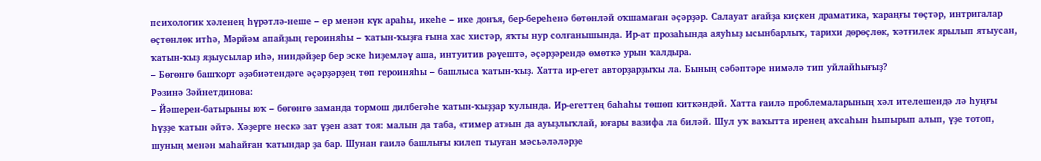психологик хәленең һүрәтлә-неше – ер менән күк араһы, икеһе – ике донъя, бер-береһенә бөтөнләй оҡшамаған әҫәрҙәр. Салауат ағайҙа киҫкен драматика, ҡараңғы төҫтәр, интригалар өҫтөнлөк итһә, Мәрйәм апайҙың героиняһы – ҡатын-ҡыҙға ғына хас хистәр, яҡты нур солғанышында. Ир-ат прозаһында аяуһыҙ ысынбарлыҡ, тарихи дөрөҫлөк, ҡәтғилек ярылып ятыусан, ҡатын-ҡыҙ яҙыусылар иһә, ниндәйҙер бер эске һиҙемләү аша, интуитив рәүештә, әҫәрҙәрендә өмөткә урын ҡалдыра.
– Бөгөнгө башҡорт әҙәбиәтендәге әҫәрҙәрҙең төп героиняһы – башлыса ҡатын-ҡыҙ. Хатта ир-егет авторҙарҙыҡы ла. Бының сәбәптәре нимәлә тип уйлайһығыҙ?
Рәзинә Зәйнетдинова:
– Йәшерен-батырыны юҡ – бөгөнгө заманда тормош дилбегәһе ҡатын-ҡыҙҙар ҡулында. Ир-егеттең баһаһы төшөп киткәндәй. Хатта ғаилә проблемаларының хәл ителешендә лә һуңғы һүҙҙе ҡатын әйтә. Хәҙерге нескә зат үҙен азат тоя: малын да таба, «тимер ат»ын да ауыҙлыҡлай, юғары вазифа ла биләй. Шул уҡ ваҡытта иренең аҡсаһын һыпырып алып, үҙе тотоп, шуның менән маһайған ҡатындар ҙа бар. Шунан ғаилә башлығы килеп тыуған мәсьәләләрҙе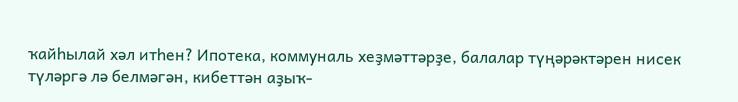ҡайһылай хәл итһен? Ипотека, коммуналь хеҙмәттәрҙе, балалар түңәрәктәрен нисек түләргә лә белмәгән, кибеттән аҙыҡ-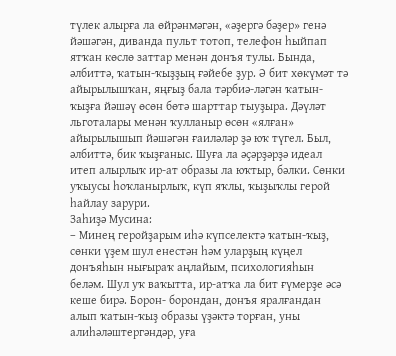түлек алырға ла өйрәнмәгән, «әҙергә бәҙер» генә йәшәгән, диванда пульт тотоп, телефон һыйпап ятҡан көслө заттар менән донъя тулы. Бында, әлбиттә, ҡатын-ҡыҙҙың ғәйебе ҙур. Ә бит хөкүмәт тә айырылышҡан, яңғыҙ бала тәрбиә-ләгән ҡатын-ҡыҙға йәшәү өсөн бөтә шарттар тыуҙыра. Дәүләт льготалары менән ҡулланыр өсөн «ялған» айырылышып йәшәгән ғаиләләр ҙә юҡ түгел. Был, әлбиттә, бик ҡыҙғаныс. Шуға ла әҫәрҙәрҙә идеал итеп алырлыҡ ир-ат образы ла юҡтыр, бәлки. Сөнки уҡыусы һоҡланырлыҡ, күп яҡлы, ҡыҙыҡлы герой һайлау зарури.
Заһиҙә Мусина:
– Минең геройҙарым иһә күпселектә ҡатын-ҡыҙ, сөнки үҙем шул енестән һәм уларҙың күңел донъяһын нығыраҡ аңлайым, психологияһын беләм. Шул уҡ ваҡытта, ир-атҡа ла бит ғүмерҙе әсә кеше бирә. Борон- борондан, донъя яралғандан алып ҡатын-ҡыҙ образы үҙәктә торған, уны алиһәләштергәндәр, уға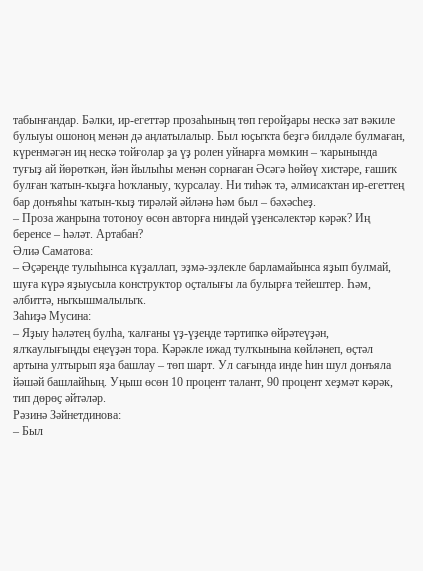табынғандар. Бәлки, ир-егеттәр прозаһының төп геройҙары нескә зат вәкиле булыуы ошоноң менән дә аңлатылалыр. Был юҫыҡта беҙгә билдәле булмаған, күренмәгән иң нескә тойғолар ҙа үҙ ролен уйнарға мөмкин – ҡарынында туғыҙ ай йөрөткән, йән йылыһы менән сорнаған Әсәгә һөйөү хистәре, ғашиҡ булған ҡатын-ҡыҙға һоҡланыу, ҡурсалау. Ни тиһәк тә, әлмисаҡтан ир-егеттең бар донъяһы ҡатын-ҡыҙ тирәләй әйләнә һәм был – бәхәсһеҙ.
– Проза жанрына тотоноу өсөн авторға ниндәй үҙенсәлектәр кәрәк? Иң беренсе – һәләт. Артабан?
Әлиә Саматова:
– Әҫәреңде тулыһынса күҙаллап, эҙмә-эҙлекле барламайынса яҙып булмай, шуға күрә яҙыусыла конструктор оҫталығы ла булырға тейештер. Һәм, әлбиттә, ныҡышмалылыҡ.
Заһиҙә Мусина:
– Яҙыу һәләтең булһа, ҡалғаны үҙ-үҙеңде тәртипкә өйрәтеүҙән, ялҡаулығыңды еңеүҙән тора. Кәрәкле ижад тулҡынына көйләнеп, өҫтәл артына ултырып яҙа башлау – төп шарт. Ул сағында инде һин шул донъяла йәшәй башлайһың. Уңыш өсөн 10 процент талант, 90 процент хеҙмәт кәрәк, тип дөрөҫ әйтәләр.
Рәзинә Зәйнетдинова:
– Был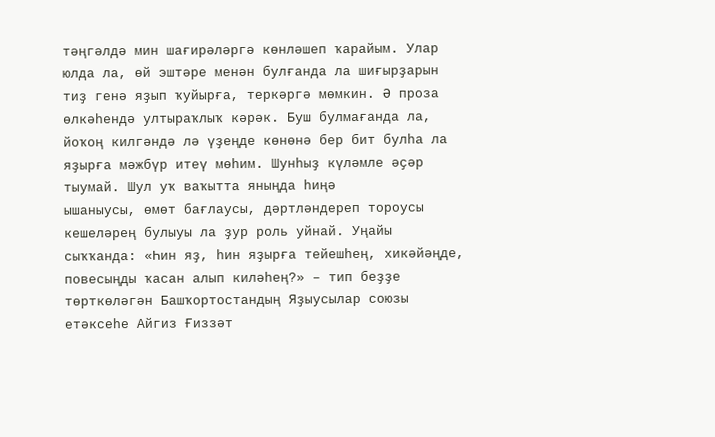тәңгәлдә мин шағирәләргә көнләшеп ҡарайым. Улар юлда ла, өй эштәре менән булғанда ла шиғырҙарын тиҙ генә яҙып ҡуйырға, теркәргә мөмкин. Ә проза өлкәһендә ултыраҡлыҡ кәрәк. Буш булмағанда ла, йоҡоң килгәндә лә үҙеңде көнөнә бер бит булһа ла яҙырға мәжбүр итеү мөһим. Шунһыҙ күләмле әҫәр тыумай. Шул уҡ ваҡытта яныңда һиңә
ышаныусы, өмөт бағлаусы, дәртләндереп тороусы кешеләрең булыуы ла ҙур роль уйнай. Уңайы сыҡҡанда: «Һин яҙ, һин яҙырға тейешһең, хикәйәңде, повесыңды ҡасан алып киләһең?» – тип беҙҙе төрткөләгән Башҡортостандың Яҙыусылар союзы етәксеһе Айгиз Ғиззәт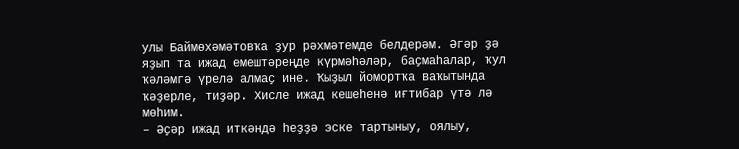улы Баймөхәмәтовҡа ҙур рәхмәтемде белдерәм. Әгәр ҙә яҙып та ижад емештәреңде күрмәһәләр, баҫмаһалар, ҡул ҡәләмгә үрелә алмаҫ ине. Ҡыҙыл йомортҡа ваҡытында ҡәҙерле, тиҙәр. Хисле ижад кешеһенә иғтибар үтә лә мөһим.
– Әҫәр ижад иткәндә һеҙҙә эске тартыныу, оялыу,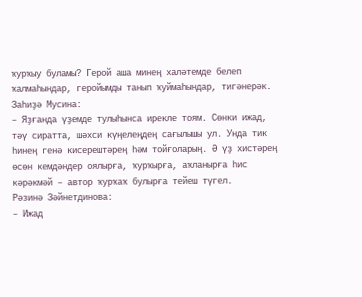ҡурҡыу буламы? Герой аша минең халәтемде белеп ҡалмаһындар, геройымды танып ҡуймаһындар, тигәнерәк.
Заһиҙә Мусина:
– Яҙғанда үҙемде тулыһынса ирекле тоям. Сөнки ижад, тәү сиратта, шәхси күңелеңдең сағылышы ул. Унда тик һинең генә кисерештәрең һәм тойғоларың. Ә үҙ хистәрең өсөн кемдәндер оялырға, ҡурҡырға, аҡланырға һис кәрәкмәй – автор ҡурҡаҡ булырға тейеш түгел.
Рәзинә Зәйнетдинова:
– Ижад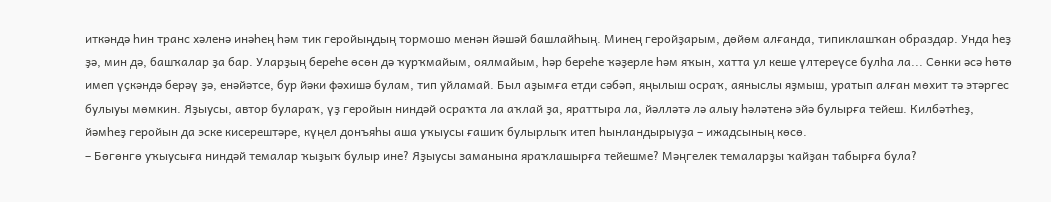иткәндә һин транс хәленә инәһең һәм тик геройыңдың тормошо менән йәшәй башлайһың. Минең геройҙарым, дөйөм алғанда, типиклашҡан образдар. Унда һеҙ ҙә, мин дә, башҡалар ҙа бар. Уларҙың береһе өсөн дә ҡурҡмайым, оялмайым, һәр береһе ҡәҙерле һәм яҡын, хатта ул кеше үлтереүсе булһа ла... Сөнки әсә һөтө имеп үҫкәндә берәү ҙә, енәйәтсе, бур йәки фәхишә булам, тип уйламай. Был аҙымға етди сәбәп, яңылыш осраҡ, аяныслы яҙмыш, уратып алған мөхит тә этәргес булыуы мөмкин. Яҙыусы, автор булараҡ, үҙ геройын ниндәй осраҡта ла аҡлай ҙа, яраттыра ла, йәлләтә лә алыу һәләтенә эйә булырға тейеш. Килбәтһеҙ, йәмһеҙ геройын да эске кисерештәре, күңел донъяһы аша уҡыусы ғашиҡ булырлыҡ итеп һынландырыуҙа – ижадсының көсө.
– Бөгөнгө уҡыусыға ниндәй темалар ҡыҙыҡ булыр ине? Яҙыусы заманына яраҡлашырға тейешме? Мәңгелек темаларҙы ҡайҙан табырға була?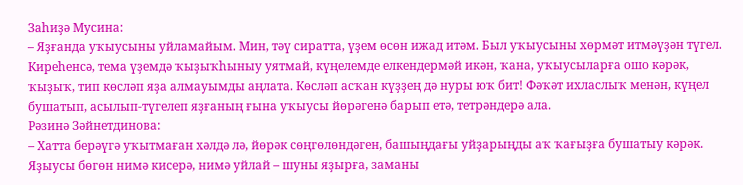Заһиҙә Мусина:
– Яҙғанда уҡыусыны уйламайым. Мин, тәү сиратта, үҙем өсөн ижад итәм. Был уҡыусыны хөрмәт итмәүҙән түгел. Киреһенсә, тема үҙемдә ҡыҙыҡһыныу уятмай, күңелемде елкендермәй икән, ҡана, уҡыусыларға ошо кәрәк, ҡыҙыҡ, тип көсләп яҙа алмауымды аңлата. Көсләп асҡан күҙҙең дә нуры юҡ бит! Фәҡәт ихласлыҡ менән, күңел бушатып, асылып-түгелеп яҙғаның ғына уҡыусы йөрәгенә барып етә, тетрәндерә ала.
Рәзинә Зәйнетдинова:
– Хатта берәүгә уҡытмаған хәлдә лә, йөрәк сөңгөлөндәген, башыңдағы уйҙарыңды аҡ ҡағыҙға бушатыу кәрәк. Яҙыусы бөгөн нимә кисерә, нимә уйлай – шуны яҙырға, заманы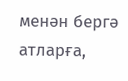менән бергә атларға,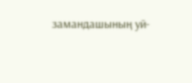замандашының уй-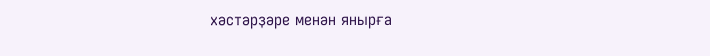хәстәрҙәре менән янырға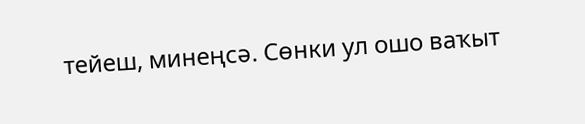тейеш, минеңсә. Сөнки ул ошо ваҡыт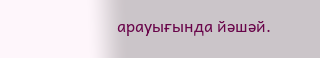арауығында йәшәй.